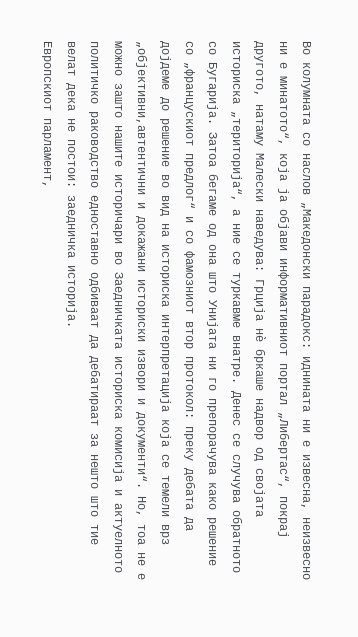Во колумната со наслов „Македонски парадокс: иднината ни е извесна, неизвесно ни е минатото“, која ја објави информативниот портал „Либертас“, покрај другото, натаму Малески наведува: Грција нѐ бркаше надвор од својата историска „територија“, а ние се туркавме внатре. Денес се случува обратното со Бугарија. Затоа бегаме од она што Унијата ни го препорачува како решение со „францускиот предлог“ и со фамозниот втор протокол: преку дебата да дојдеме до решение во вид на историска интерпретација која се темели врз „објективни,автентични и докажани историски извори и документи“. Но, тоа не е можно зашто нашите историчари во Заедничката историска комисија и актуелното политичко раководство едноставно одбиваат да дебатираат за нешто што тие велат дека не постои: заедничка историја.
Европскиот парламент,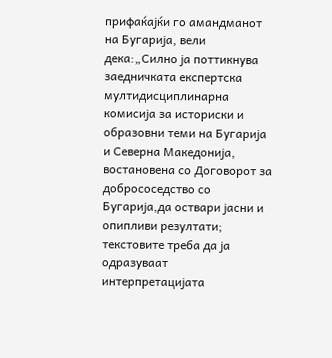прифаќајќи го амандманот на Бугарија, вели дека:„Силно ја поттикнува заедничката експертска мултидисциплинарна комисија за историски и образовни теми на Бугарија и Северна Македонија, востановена со Договорот за добрососедство со Бугарија,да оствари јасни и опипливи резултати; текстовите треба да ја одразуваат интерпретацијата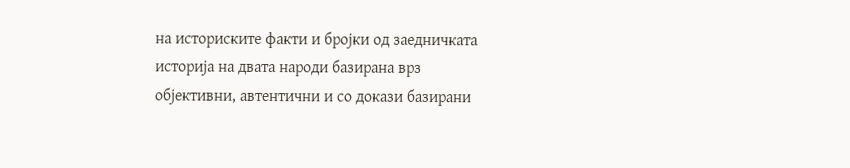на историските факти и бројки од заедничката историја на двата народи базирана врз објективни, автентични и со докази базирани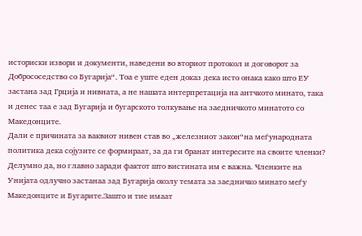историски извори и документи, наведени во вториот протокол и договорот за Добрососедство со Бугарија“. Тоа е уште еден доказ дека исто онака како што ЕУ застана зад Грција и нивната, а не нашата интерпретација на антчкото минато, така и денес таа е зад Бугарија и бугарското толкување на заедничкото минатото со Македонците.
Дали е причината за ваквиот нивен став во „железниот закон“на меѓународната политика дека сојузите се формираат, за да ги бранат интересите на своите членки? Делумно да, но главно заради фактот што вистината им е важна. Членките на Унијата одлучно застанаа зад Бугарија околу темата за заедничко минато меѓу Македонците и Бугарите.Зашто и тие имаат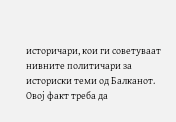историчари, кои ги советуваат нивните политичари за историски теми од Балканот. Овој факт треба да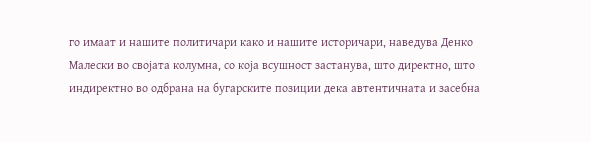го имаат и нашите политичари како и нашите историчари, наведува Денко Малески во својата колумна, со која всушност застанува, што директно, што индиректно во одбрана на бугарските позиции дека автентичната и засебна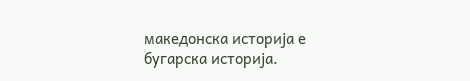македонска историја е бугарска историја.